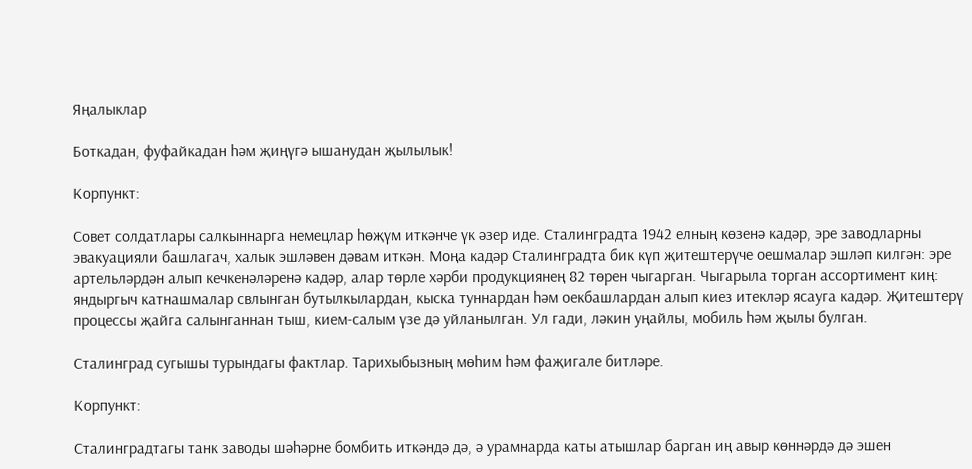Яңалыклар

Боткадан, фуфайкадан һәм җиңүгә ышанудан җылылык!

Корпункт:

Совет солдатлары салкыннарга немецлар һөҗүм иткәнче үк әзер иде. Сталинградта 1942 елның көзенә кадәр, эре заводларны эвакуацияли башлагач, халык эшләвен дәвам иткән. Моңа кадәр Сталинградта бик күп җитештерүче оешмалар эшләп килгән: эре артельләрдән алып кечкенәләренә кадәр, алар төрле хәрби продукциянең 82 төрен чыгарган. Чыгарыла торган ассортимент киң: яндыргыч катнашмалар свлынган бутылкылардан, кыска туннардан һәм оекбашлардан алып киез итекләр ясауга кадәр. Җитештерү процессы җайга салынганнан тыш, кием-салым үзе дә уйланылган. Ул гади, ләкин уңайлы, мобиль һәм җылы булган.

Сталинград сугышы турындагы фактлар. Тарихыбызның мөһим һәм фаҗигале битләре.

Корпункт:

Сталинградтагы танк заводы шәһәрне бомбить иткәндә дә, ә урамнарда каты атышлар барган иң авыр көннәрдә дә эшен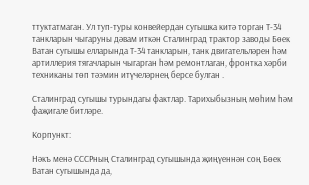ттуктатмаган. Ул туп-туры конвейердан сугышка китә торган Т-34 танкларын чыгаруны дәвам иткән Сталинград трактор заводы Бөек Ватан сугышы елларында Т-34 танкларын, танк двигательләрен һәм артиллерия тягачларын чыгарган һәм ремонтлаган, фронтка хәрби техниканы төп тәэмин итүчеләрнең берсе булган .

Сталинград сугышы турындагы фактлар. Тарихыбызның мөһим һәм фаҗигале битләре.

Корпункт:

Нәкъ менә СССРның Сталинград сугышында җиңүеннән соң Бөек Ватан сугышында да,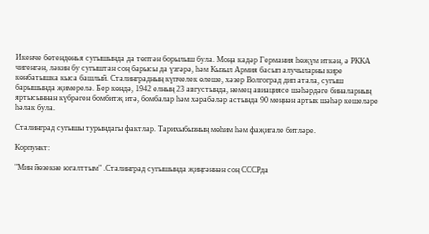Икенче бөтендөнья сугышында да төптән борылыш була. Моңа кадәр Германия һөҗүм иткән, ә РККА чигенгән, ләкин бу сугыштан соң барысы да үзгәрә, һәм Кызыл Армия басып алучыларны кире көнбатышка кыса башлый. Сталинградның күпчелек өлеше, хәзер Волгоград дип атала, сугыш барышында җимерелә. Бер көндә, 1942 елның 23 августында, немец авиациясе шәһәрдәге биналарның яртысыннан күбрәген бомбитҗ итә, бомбалар һәм хәрабәләр астында 90 меңнән артык шәһәр кешеләре һәлак була.

Сталинград сугышы турындагы фактлар. Тарихыбызның мөһим һәм фаҗигале битләре.

Корпункт:

"Мин йөзекне югалттым" .Сталинград сугышында җиңгәннән соң СССРда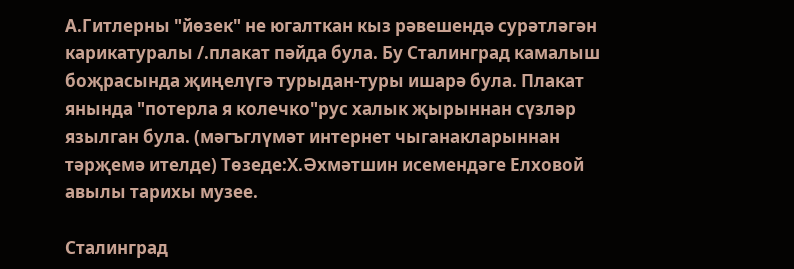А.Гитлерны "йөзек" не югалткан кыз рәвешендә сурәтләгән карикатуралы /.плакат пәйда була. Бу Сталинград камалыш боҗрасында җиңелүгә турыдан-туры ишарә була. Плакат янында "потерла я колечко"рус халык җырыннан сүзләр язылган була. (мәгъглүмәт интернет чыганакларыннан тәрҗемә ителде) Төзеде:Х.Әхмәтшин исемендәге Елховой авылы тарихы музее.

Сталинград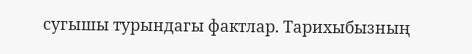сугышы турындагы фактлар. Тарихыбызның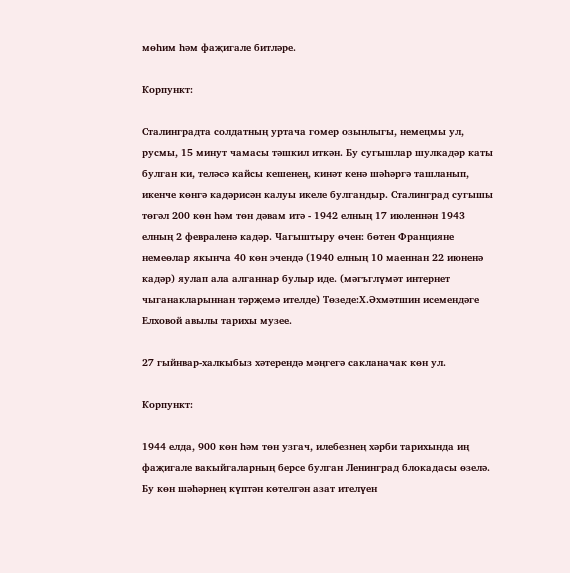мөһим һәм фаҗигале битләре.

Корпункт:

Сталинградта солдатның уртача гомер озынлыгы, немецмы ул, русмы, 15 минут чамасы тәшкил иткән. Бу сугышлар шулкадәр каты булган ки, теләсә кайсы кешенең, кинәт кенә шәһәргә ташланып, икенче көнгә кадәрисән калуы икеле булгандыр. Сталинград сугышы төгәл 200 көн һәм төн дәвам итә - 1942 елның 17 июленнән 1943 елның 2 февраленә кадәр. Чагыштыру өчен: бөтен Францияне немеөлар якынча 40 көн эчендә (1940 елның 10 маеннан 22 июненә кадәр) яулап ала алганнар булыр иде. (мәгъглүмәт интернет чыганакларыннан тәрҗемә ителде) Төзеде:Х.Әхмәтшин исемендәге Елховой авылы тарихы музее.

27 гыйнвар-халкыбыз хәтерендә мәңгегә сакланачак көн ул.

Корпункт:

1944 елда, 900 көн һәм төн узгач, илебезнең хәрби тарихында иң фаҗигале вакыйгаларның берсе булган Ленинград блокадасы өзелә. Бу көн шәһәрнең күптән көтелгән азат ителүен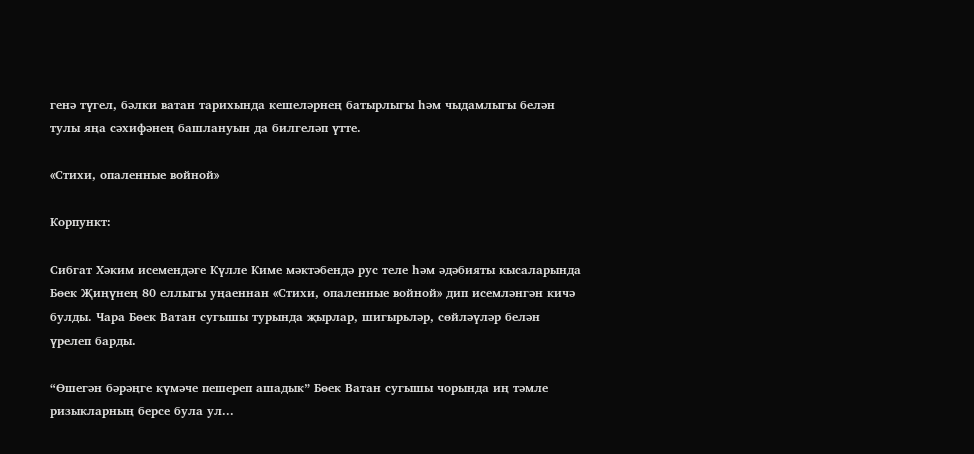генә түгел, бәлки ватан тарихында кешеләрнең батырлыгы һәм чыдамлыгы белән тулы яңа сәхифәнең башлануын да билгеләп үтте.

«Стихи, опаленные войной»

Корпункт:

Сибгат Хәким исемендәге Күлле Киме мәктәбендә рус теле һәм әдәбияты кысаларында Бөек Җиңүнең 80 еллыгы уңаеннан «Стихи, опаленные войной» дип исемләнгән кичә булды. Чара Бөек Ватан сугышы турында җырлар, шигырьләр, сөйләүләр белән үрелеп барды.

“Өшегән бәрәңге күмәче пешереп ашадык” Бөек Ватан сугышы чорында иң тәмле ризыкларның берсе була ул...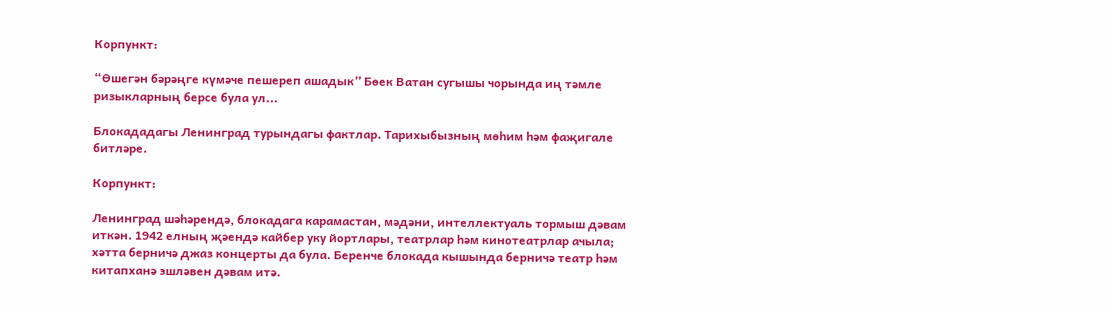Корпункт:

“Өшегән бәрәңге күмәче пешереп ашадык” Бөек Ватан сугышы чорында иң тәмле ризыкларның берсе була ул...

Блокададагы Ленинград турындагы фактлар. Тарихыбызның мөһим һәм фаҗигале битләре.

Корпункт:

Ленинград шәһәрендә, блокадага карамастан, мәдәни, интеллектуаль тормыш дәвам иткән. 1942 елның җәендә кайбер уку йортлары, театрлар һәм кинотеатрлар ачыла; хәтта берничә джаз концерты да була. Беренче блокада кышында берничә театр һәм китапханә эшләвен дәвам итә.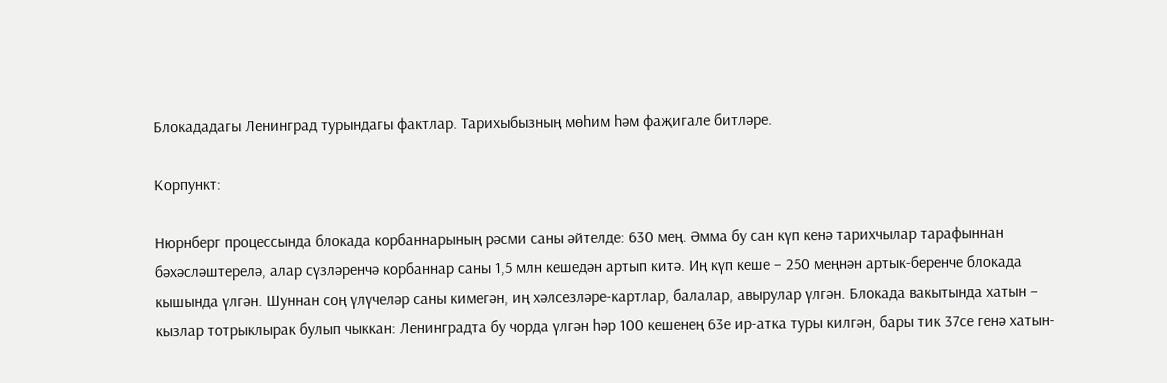Блокададагы Ленинград турындагы фактлар. Тарихыбызның мөһим һәм фаҗигале битләре.

Корпункт:

Нюрнберг процессында блокада корбаннарының рәсми саны әйтелде: 630 мең. Әмма бу сан күп кенә тарихчылар тарафыннан бәхәсләштерелә, алар сүзләренчә корбаннар саны 1,5 млн кешедән артып китә. Иң күп кеше – 250 меңнән артык-беренче блокада кышында үлгән. Шуннан соң үлүчеләр саны кимегән, иң хәлсезләре-картлар, балалар, авырулар үлгән. Блокада вакытында хатын – кызлар тотрыклырак булып чыккан: Ленинградта бу чорда үлгән һәр 100 кешенең 63е ир-атка туры килгән, бары тик 37се генә хатын-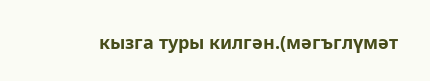кызга туры килгән.(мәгъглүмәт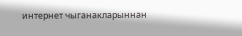интернет чыганакларыннан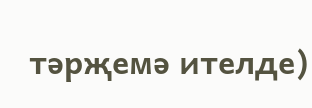тәрҗемә ителде)